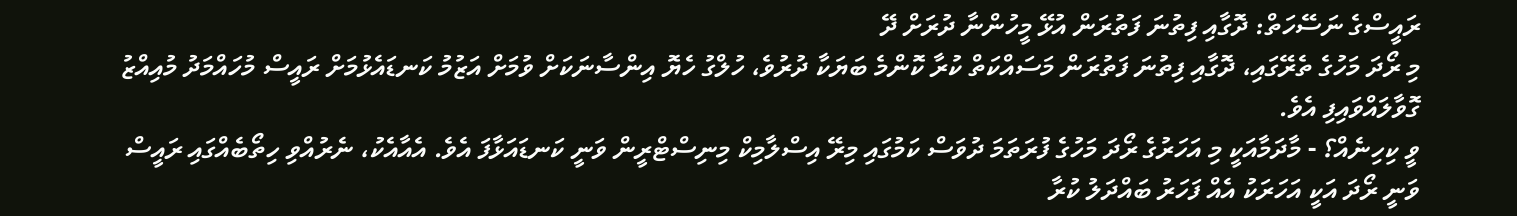ރައީސްގެ ނަސޭހަތް: ދޮގާއި ފިތުނަ ފަތުރަން އުޅޭ މީހުންނާ ދުރަށް ދޭ
މި ރޯދަ މަހުގެ ތެރޭގައި، ދޮގާއި ފިތުނަ ފަތުރަން މަސައްކަތް ކުރާ ކޮންމެ ބަޔަކާ ދުރުވެ، ހުލްގު ހެޔޮ އިންސާނަކަށް ވުމަށް އަޒުމު ކަނޑައެޅުމަށް ރައީސް މުހައްމަދު މުއިއްޒު ގޮވާލައްވައިފި އެވެ.
ވީ ކިހިނެއް؟ - މާދަމާއަކީ މި އަހަރުގެ ރޯދަ މަހުގެ ފުރަތަމަ ދުވަސް ކަމުގައި މިރޭ އިސްލާމިކް މިނިސްޓްރީން ވަނީ ކަނޑައަޅާފަ އެވެ. އެއާއެކު، ނެރުއްވި ހިތޯބެއްގައި ރައީސް ވަނީ ރޯދަ އަކީ އަހަރަކު އެއް ފަހަރު ބައްދަލު ކުރާ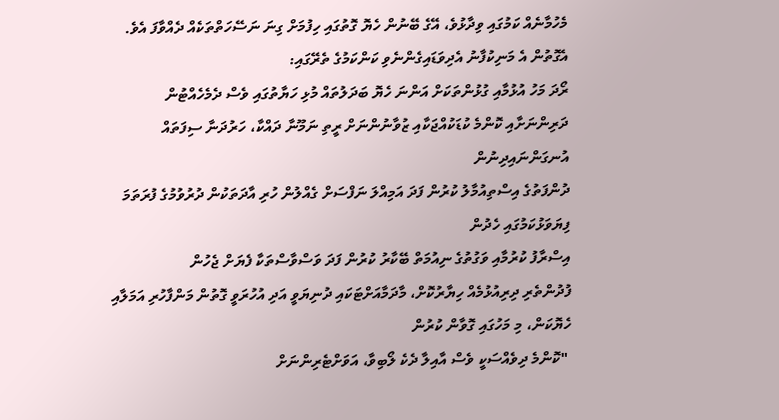މެހުމާނެއް ކަމުގައި ވިދާޅުވެ، އޭގެ ބޭނުން ހެޔޮ ގޮތުގައި ހިފުމަށް ގިނަ ނަސޭހަތްތަކެއް ދެއްވާފަ އެވެ.
އެގޮތުން އެ މަނިކުފާނު އެދިވަޑައިގެންނެވި ކަންކަމުގެ ތެރޭގައި:
ރޯދަ މަހު އުޅުމާއި ގުޅުންތަކަށް އަންނަ ހެޔޮ ބަދަލުތައް މުޅި ހަޔާތުގައި ވެސް ދެމެހެއްޓުން
ދަރިންނަށާއި ކޮންމެ ކުޑަކުއްޖަކާއި ޒުވާނުންނަށް ރީތި ނަމޫނާ ދައްކާ، ހަރުދަނާ ސިފަތައް އުނގަންނައިދިނުން
ދުންފަތުގެ އިސްތިއުމާލު ކުރުން ފަދަ އަމިއްލަ ނަފްސަށް ގެއްލުން ހުރި އާދަތަކުން ދުރުވުމުގެ ފުރަތަމަ ފިޔަވަޅުކަމުގައި ހެދުން
އިސްރާފު ކުރުމާއި ވަގުތުގެ ނިއުމަތް ބޭކާރު ކުރުން ފަދަ ވަސްވާސްތަކާ ފެޔަށް ޖެހުން
ފުދުންތެރި ދިރިއުޅުމެއް ހިޔާރުކޮށް، މާދަމާއަށްޓަކައި ދުނިޔަވީ އަދި އުހުރަވީ ގޮތުން މަންފާހުރި އަމަލާއި ހެޔޮކަން، މި މަހުގައި ގޮވާން ކުރުން
 "ކޮންމެ ދިވެއްސަކީ ވެސް އާއިލާ ދެކެ ލޯބިވާ، އަވަށްޓެރިންނަށް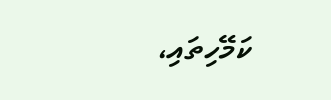ކަމޭހިތައި،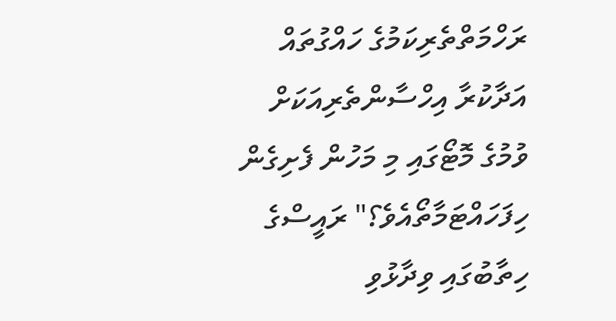ރަހްމަތްތެރިކަމުގެ ހައްގުތައް އަދާކުރާ އިހްސާންތެރިއަކަށް ވުމުގެ މޮޓޯގައި މި މަހުން ފެށިގެން ހިފަހައްޓަމާތޯއެވެ؟" ރައީސްގެ ހިތާބުގައި ވިދާޅުވި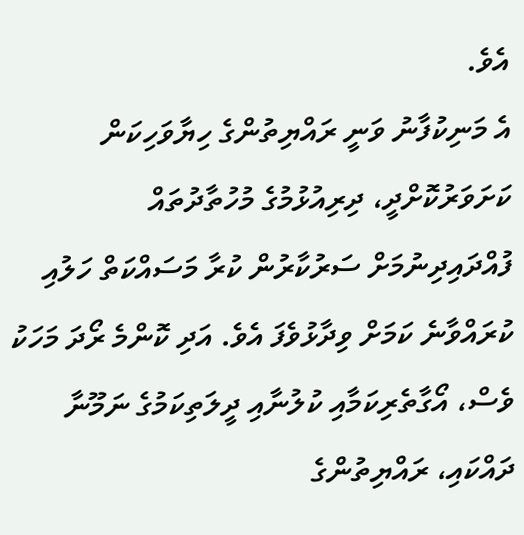އެވެ.
އެ މަނިކުފާނު ވަނީ ރައްޔިތުންގެ ހިޔާވަހިކަން ކަށަވަރުކޮށްދީ، ދިރިއުޅުމުގެ މުހުތާދުތައް ފުއްދައިދިނުމަށް ސަރުކާރުން ކުރާ މަސައްކަތް ހަލުއި ކުރައްވާނެ ކަމަށް ވިދާޅުވެފަ އެވެ. އަދި ކޮންމެ ރޯދަ މަހަކު ވެސް، އޯގާތެރިކަމާއި ކުލުނާއި ދީލަތިކަމުގެ ނަމޫނާ ދައްކައި، ރައްޔިތުންގެ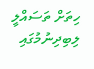ހިތަށް ތަސައްލީ ލިބިދިނުމުގައި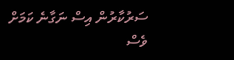ސަރުކާރުން އިސް ނަގާނެ ކަމަށް ވެސް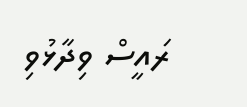ރައީސް ވިދާޅުވި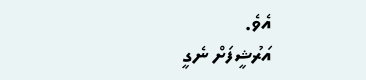އެވެ.
އަރުޝީފަށް ނެގީ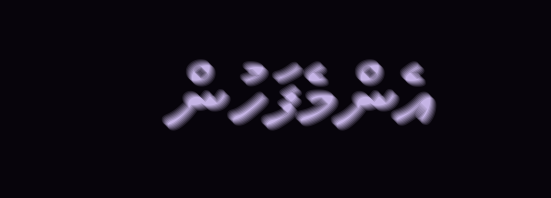އެންމެފަހުން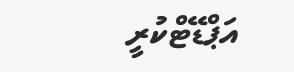އަޕްޑޭޓްކުރީ